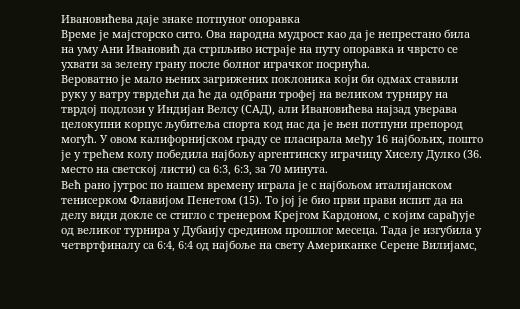Ивановићева даје знаке потпуног опоравка
Време је мајсторско сито. Ова народна мудрост као да је непрестано била на уму Ани Ивановић да стрпљиво истраје на путу опоравка и чврсто се ухвати за зелену грану после болног играчког посрнућа.
Вероватно је мало њених загрижених поклоника који би одмах ставили руку у ватру тврдећи да ће да одбрани трофеј на великом турниру на тврдој подлози у Индијан Велсу (САД), али Ивановићева најзад уверава целокупни корпус љубитеља спорта код нас да је њен потпуни препород могућ. У овом калифорнијском граду се пласирала међу 16 најбољих, пошто је у трећем колу победила најбољу аргентинску играчицу Хиселу Дулко (36. место на светској листи) са 6:3, 6:3, за 70 минута.
Већ рано јутрос по нашем времену играла је с најбољом италијанском тенисерком Флавијом Пенетом (15). То јој је био први прави испит да на делу види докле се стигло с тренером Крејгом Кардоном, с којим сарађује од великог турнира у Дубаију средином прошлог месеца. Тада је изгубила у четвртфиналу са 6:4, 6:4 од најбоље на свету Американке Серене Вилијамс,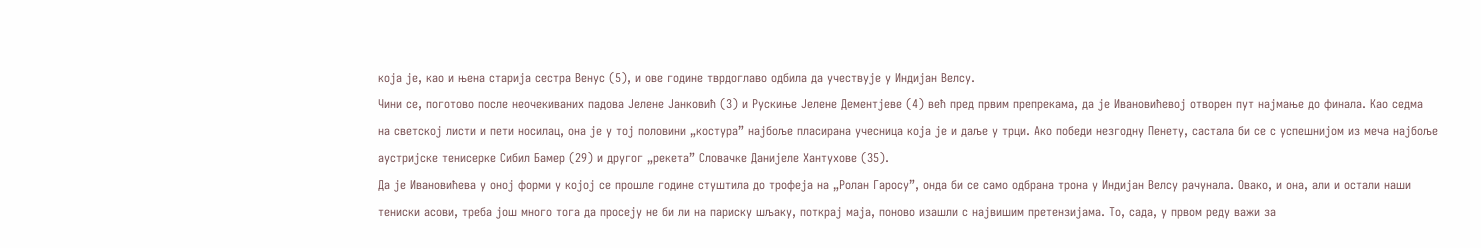која је, као и њена старија сестра Венус (5), и ове године тврдоглаво одбила да учествује у Индијан Велсу.
Чини се, поготово после неочекиваних падова Јелене Јанковић (3) и Рускиње Јелене Дементјеве (4) већ пред првим препрекама, да је Ивановићевој отворен пут најмање до финала. Као седма на светској листи и пети носилац, она је у тој половини „костура” најбоље пласирана учесница која је и даље у трци. Ако победи незгодну Пенету, састала би се с успешнијом из меча најбоље аустријске тенисерке Сибил Бамер (29) и другог „рекета” Словачке Данијеле Хантухове (35).
Да је Ивановићева у оној форми у којој се прошле године стуштила до трофеја на „Ролан Гаросу”, онда би се само одбрана трона у Индијан Велсу рачунала. Овако, и она, али и остали наши тениски асови, треба још много тога да просеју не би ли на париску шљаку, поткрај маја, поново изашли с највишим претензијама. То, сада, у првом реду важи за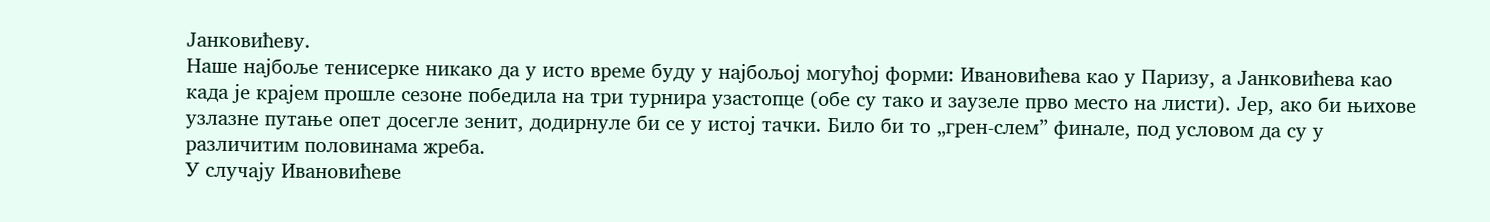Јанковићеву.
Наше најбоље тенисерке никако да у исто време буду у најбољој могућој форми: Ивановићева као у Паризу, а Јанковићева као када је крајем прошле сезоне победила на три турнира узастопце (обе су тако и заузеле прво место на листи). Јер, ако би њихове узлазне путање опет досегле зенит, додирнуле би се у истој тачки. Било би то „грен-слем” финале, под условом да су у различитим половинама жреба.
У случају Ивановићеве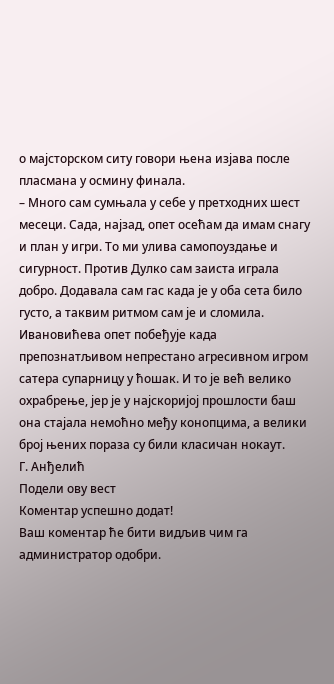о мајсторском ситу говори њена изјава после пласмана у осмину финала.
– Много сам сумњала у себе у претходних шест месеци. Сада, најзад, опет осећам да имам снагу и план у игри. То ми улива самопоуздање и сигурност. Против Дулко сам заиста играла добро. Додавала сам гас када је у оба сета било густо, а таквим ритмом сам је и сломила.
Ивановићева опет побеђује када препознатљивом непрестано агресивном игром сатера супарницу у ћошак. И то је већ велико охрабрење, јер је у најскоријој прошлости баш она стајала немоћно међу конопцима, а велики број њених пораза су били класичан нокаут.
Г. Анђелић
Подели ову вест
Комeнтар успeшно додат!
Ваш комeнтар ћe бити видљив чим га администратор одобри.